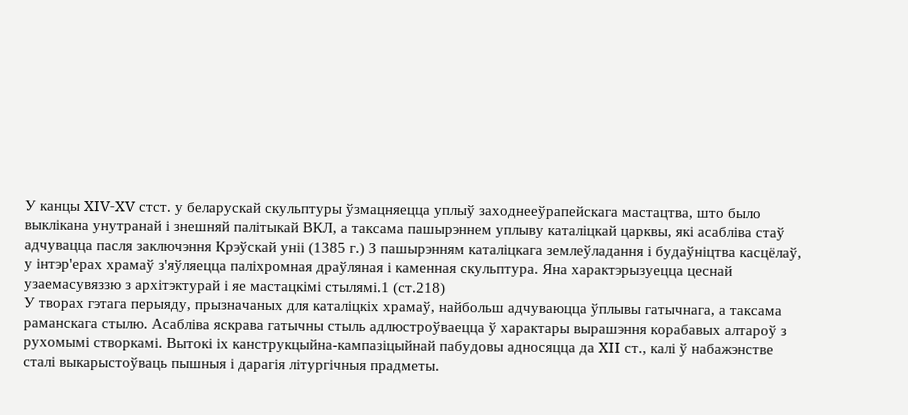У канцы XIV-XV стст. у беларускай скульптуры ўзмацняецца уплыў заходнееўрапейскага мастацтва, што было выклікана унутранай і знешняй палітыкай ВКЛ, а таксама пашырэннем уплыву каталіцкай царквы, які асабліва стаў адчувацца пасля заключэння Крэўскай уніі (1385 г.) З пашырэнням каталіцкага землеўладання і будаўніцтва касцёлаў, у інтэр'ерах храмаў з'яўляецца паліхромная драўляная і каменная скульптура. Яна характэрызуецца цеснай узаемасувяззю з архітэктурай і яе мастацкімі стылямі.1 (ст.218)
У творах гэтага перыяду, прызначаных для каталіцкіх храмаў, найбольш адчуваюцца ўплывы гатычнага, а таксама раманскага стылю. Асабліва яскрава гатычны стыль адлюстроўваецца ў характары вырашэння корабавых алтароў з рухомымі створкамі. Вытокі іх канструкцыйна-кампазіцыйнай пабудовы адносяцца да XII ст., калі ў набажэнстве сталі выкарыстоўваць пышныя і дарагія літургічныя прадметы.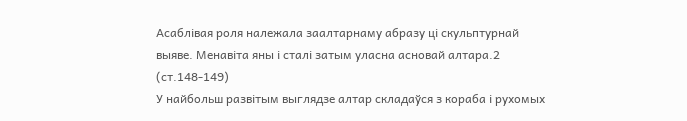Асаблівая роля належала заалтарнаму абразу ці скульптурнай выяве. Менавіта яны і сталі затым уласна асновай алтара.2 (ст.148-149)
У найбольш развітым выглядзе алтар складаўся з кораба і рухомых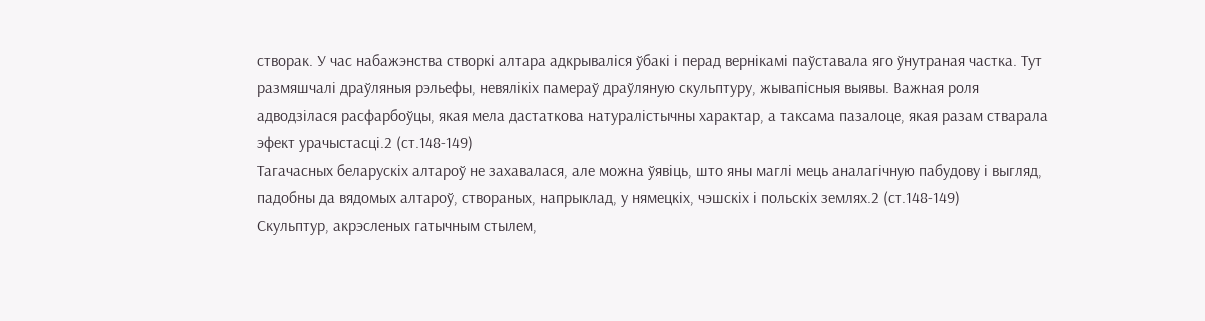створак. У час набажэнства створкі алтара адкрываліся ўбакі і перад вернікамі паўставала яго ўнутраная частка. Тут размяшчалі драўляныя рэльефы, невялікіх памераў драўляную скульптуру, жывапісныя выявы. Важная роля адводзілася расфарбоўцы, якая мела дастаткова натуралістычны характар, а таксама пазалоце, якая разам стварала эфект урачыстасці.2 (ст.148-149)
Тагачасных беларускіх алтароў не захавалася, але можна ўявіць, што яны маглі мець аналагічную пабудову і выгляд, падобны да вядомых алтароў, створаных, напрыклад, у нямецкіх, чэшскіх і польскіх землях.2 (ст.148-149)
Скульптур, акрэсленых гатычным стылем,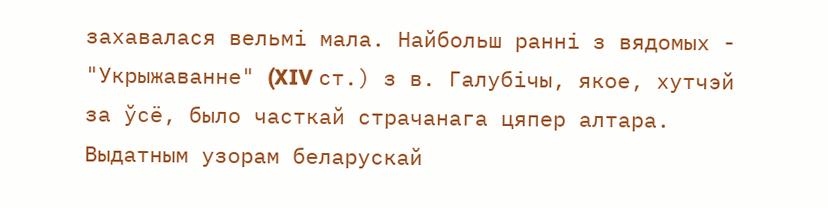захавалася вельмі мала. Найбольш ранні з вядомых - "Укрыжаванне" (XIV ст.) з в. Галубічы, якое, хутчэй за ўсё, было часткай страчанага цяпер алтара. Выдатным узорам беларускай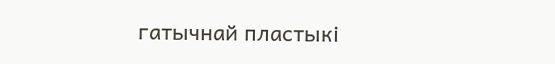гатычнай пластыкі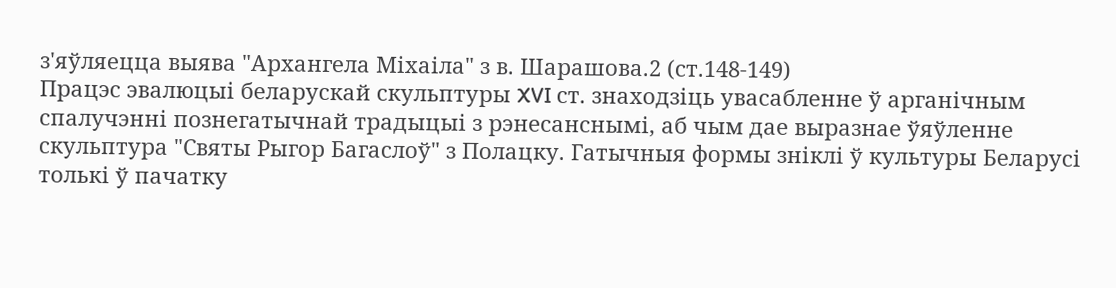з'яўляецца выява "Архангела Міхаіла" з в. Шарашова.2 (ст.148-149)
Працэс эвалюцыі беларускай скульптуры XVI ст. знаходзіць увасабленне ў арганічным спалучэнні познегатычнай традыцыі з рэнесанснымі, аб чым дае выразнае ўяўленне скульптура "Святы Рыгор Багаслоў" з Полацку. Гатычныя формы зніклі ў культуры Беларусі толькі ў пачатку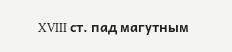XVIII ст. пад магутным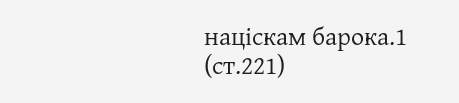націскам барока.1 (ст.221)